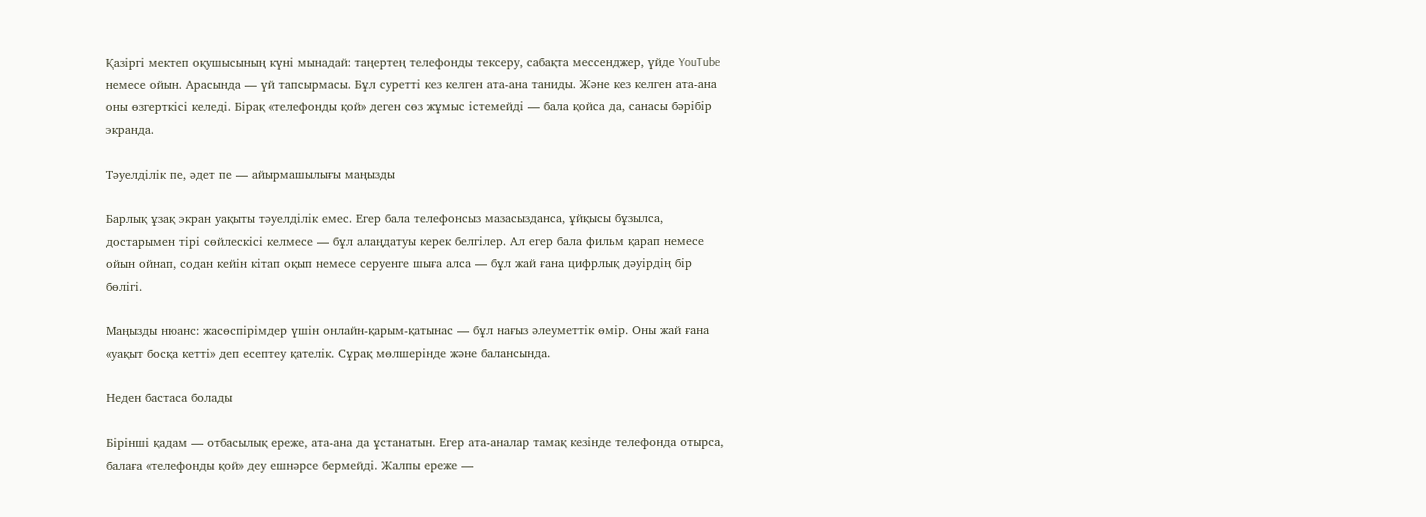Қазіргі мектеп оқушысының күні мынадай: таңертең телефонды тексеру, сабақта мессенджер, үйде YouTube немесе ойын. Арасында — үй тапсырмасы. Бұл суретті кез келген ата-ана таниды. Және кез келген ата-ана оны өзгерткісі келеді. Бірақ «телефонды қой» деген сөз жұмыс істемейді — бала қойса да, санасы бәрібір экранда.

Тәуелділік пе, әдет пе — айырмашылығы маңызды

Барлық ұзақ экран уақыты тәуелділік емес. Егер бала телефонсыз мазасызданса, ұйқысы бұзылса, достарымен тірі сөйлескісі келмесе — бұл алаңдатуы керек белгілер. Ал егер бала фильм қарап немесе ойын ойнап, содан кейін кітап оқып немесе серуенге шыға алса — бұл жай ғана цифрлық дәуірдің бір бөлігі.

Маңызды нюанс: жасөспірімдер үшін онлайн-қарым-қатынас — бұл нағыз әлеуметтік өмір. Оны жай ғана «уақыт босқа кетті» деп есептеу қателік. Сұрақ мөлшерінде және балансында.

Неден бастаса болады

Бірінші қадам — отбасылық ереже, ата-ана да ұстанатын. Егер ата-аналар тамақ кезінде телефонда отырса, балаға «телефонды қой» деу ешнәрсе бермейді. Жалпы ереже —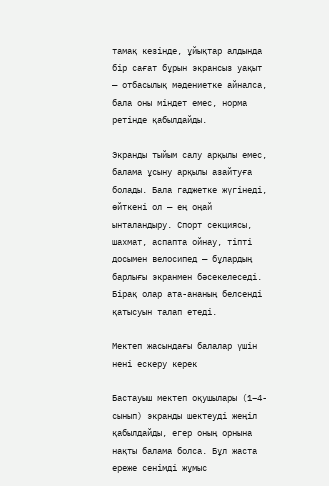тамақ кезінде, ұйықтар алдында бір сағат бұрын экрансыз уақыт — отбасылық мәдениетке айналса, бала оны міндет емес, норма ретінде қабылдайды.

Экранды тыйым салу арқылы емес, балама ұсыну арқылы азайтуға болады. Бала гаджетке жүгінеді, өйткені ол — ең оңай ынталандыру. Спорт секциясы, шахмат, аспапта ойнау, тіпті досымен велосипед — бұлардың барлығы экранмен бәсекелеседі. Бірақ олар ата-ананың белсенді қатысуын талап етеді.

Мектеп жасындағы балалар үшін нені ескеру керек

Бастауыш мектеп оқушылары (1–4-сынып) экранды шектеуді жеңіл қабылдайды, егер оның орнына нақты балама болса. Бұл жаста ереже сенімді жұмыс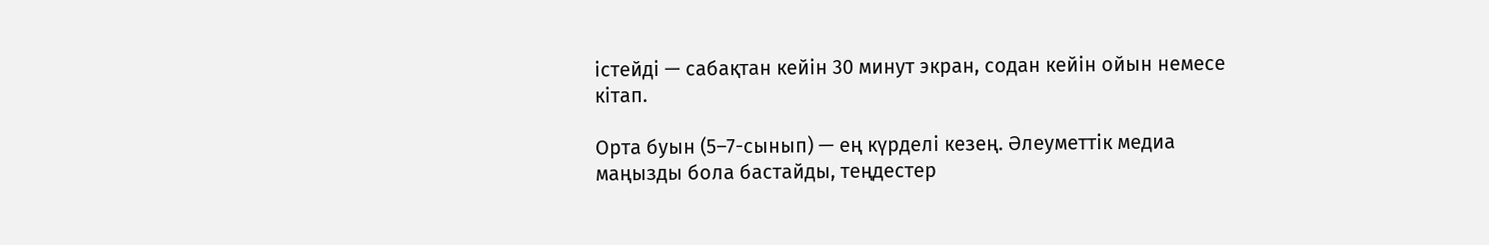істейді — сабақтан кейін 30 минут экран, содан кейін ойын немесе кітап.

Орта буын (5–7-сынып) — ең күрделі кезең. Әлеуметтік медиа маңызды бола бастайды, теңдестер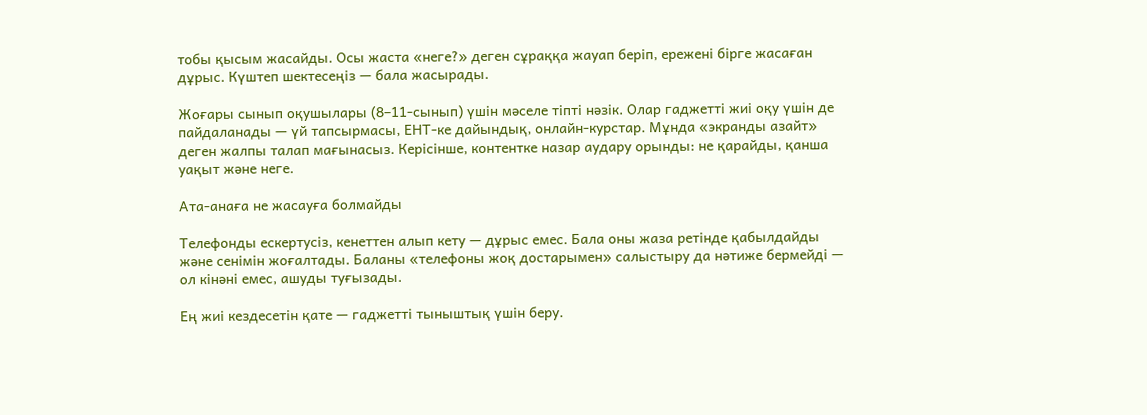тобы қысым жасайды. Осы жаста «неге?» деген сұраққа жауап беріп, ережені бірге жасаған дұрыс. Күштеп шектесеңіз — бала жасырады.

Жоғары сынып оқушылары (8–11-сынып) үшін мәселе тіпті нәзік. Олар гаджетті жиі оқу үшін де пайдаланады — үй тапсырмасы, ЕНТ-ке дайындық, онлайн-курстар. Мұнда «экранды азайт» деген жалпы талап мағынасыз. Керісінше, контентке назар аудару орынды: не қарайды, қанша уақыт және неге.

Ата-анаға не жасауға болмайды

Телефонды ескертусіз, кенеттен алып кету — дұрыс емес. Бала оны жаза ретінде қабылдайды және сенімін жоғалтады. Баланы «телефоны жоқ достарымен» салыстыру да нәтиже бермейді — ол кінәні емес, ашуды туғызады.

Ең жиі кездесетін қате — гаджетті тыныштық үшін беру.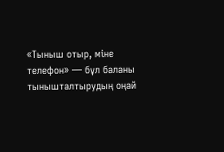«Тыныш отыр, міне телефон» — бұл баланы тынышталтырудың оңай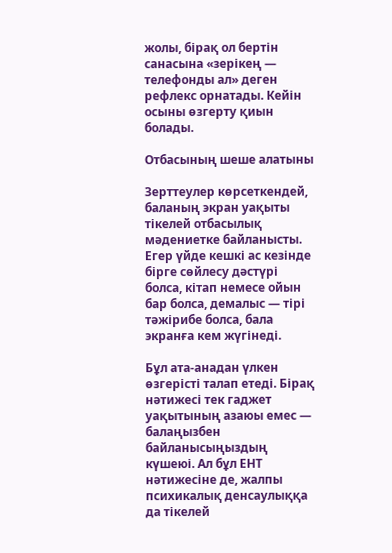жолы, бірақ ол бертін санасына «зерікең — телефонды ал» деген рефлекс орнатады. Кейін осыны өзгерту қиын болады.

Отбасының шеше алатыны

Зерттеулер көрсеткендей, баланың экран уақыты тікелей отбасылық мәдениетке байланысты. Егер үйде кешкі ас кезінде бірге сөйлесу дәстүрі болса, кітап немесе ойын бар болса, демалыс — тірі тәжірибе болса, бала экранға кем жүгінеді.

Бұл ата-анадан үлкен өзгерісті талап етеді. Бірақ нәтижесі тек гаджет уақытының азаюы емес — балаңызбен байланысыңыздың күшеюі. Ал бұл ЕНТ нәтижесіне де, жалпы психикалық денсаулыққа да тікелей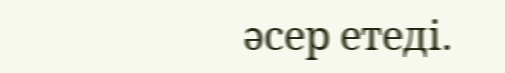әсер етеді.